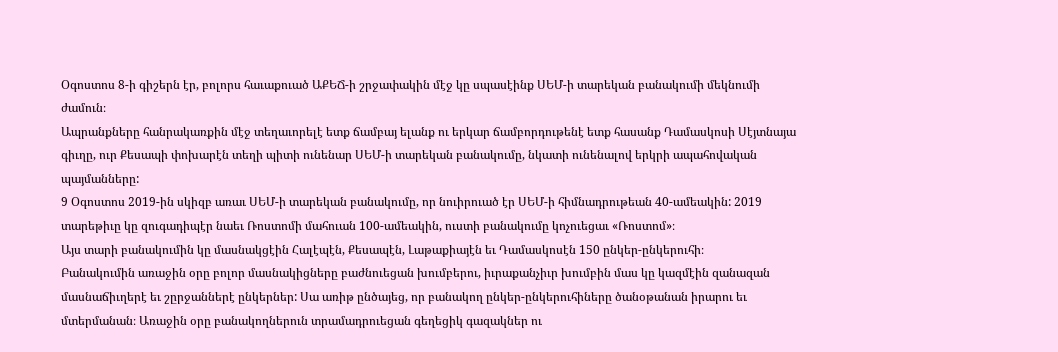Օգոստոս 8-ի գիշերն էր, բոլորս հաւաքուած ԱՔԵՃ-ի շրջափակին մէջ կը սպասէինք ՍԵՄ-ի տարեկան բանակումի մեկնումի ժամուն։
Ապրանքները հանրակառքին մէջ տեղաւորելէ ետք ճամբայ ելանք ու երկար ճամբորդութենէ ետք հասանք Դամասկոսի Սէյտնայա գիւղը, ուր Քեսապի փոխարէն տեղի պիտի ունենար ՍԵՄ-ի տարեկան բանակումը, նկատի ունենալով երկրի ապահովական պայմանները:
9 Օգոստոս 2019-ին սկիզբ առաւ ՍԵՄ-ի տարեկան բանակումը, որ նուիրուած էր ՍԵՄ-ի հիմնադրութեան 40-ամեակին: 2019 տարեթիւը կը զուգադիպէր նաեւ Ռոստոմի մահուան 100-ամեակին, ուստի բանակումը կոչուեցաւ «Ռոստոմ»։
Այս տարի բանակումին կը մասնակցէին Հալէպէն, Քեսապէն, Լաթաքիայէն եւ Դամասկոսէն 150 ընկեր-ընկերուհի։
Բանակումին առաջին օրը բոլոր մասնակիցները բաժնուեցան խումբերու, իւրաքանչիւր խումբին մաս կը կազմէին զանազան մասնաճիւղերէ եւ շըրջաններէ ընկերներ: Սա առիթ ընծայեց, որ բանակող ընկեր-ընկերուհիները ծանօթանան իրարու եւ մտերմանան։ Առաջին օրը բանակողներուն տրամադրուեցան գեղեցիկ գազակներ ու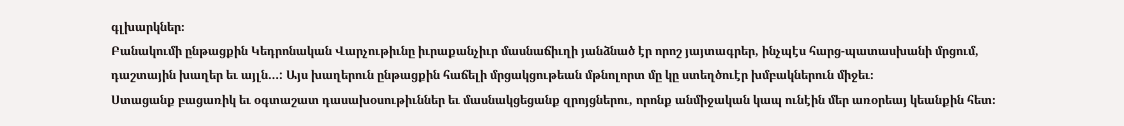գլխարկներ։
Բանակումի ընթացքին Կեդրոնական Վարչութիւնը իւրաքանչիւր մասնաճիւղի յանձնած էր որոշ յայտագրեր, ինչպէս հարց-պատասխանի մրցում, դաշտային խաղեր եւ այլն…: Այս խաղերուն ընթացքին հաճելի մրցակցութեան մթնոլորտ մը կը ստեղծուէր խմբակներուն միջեւ։
Ստացանք բացառիկ եւ օգտաշատ դասախօսութիւններ եւ մասնակցեցանք զրոյցներու, որոնք անմիջական կապ ունէին մեր առօրեայ կեանքին հետ։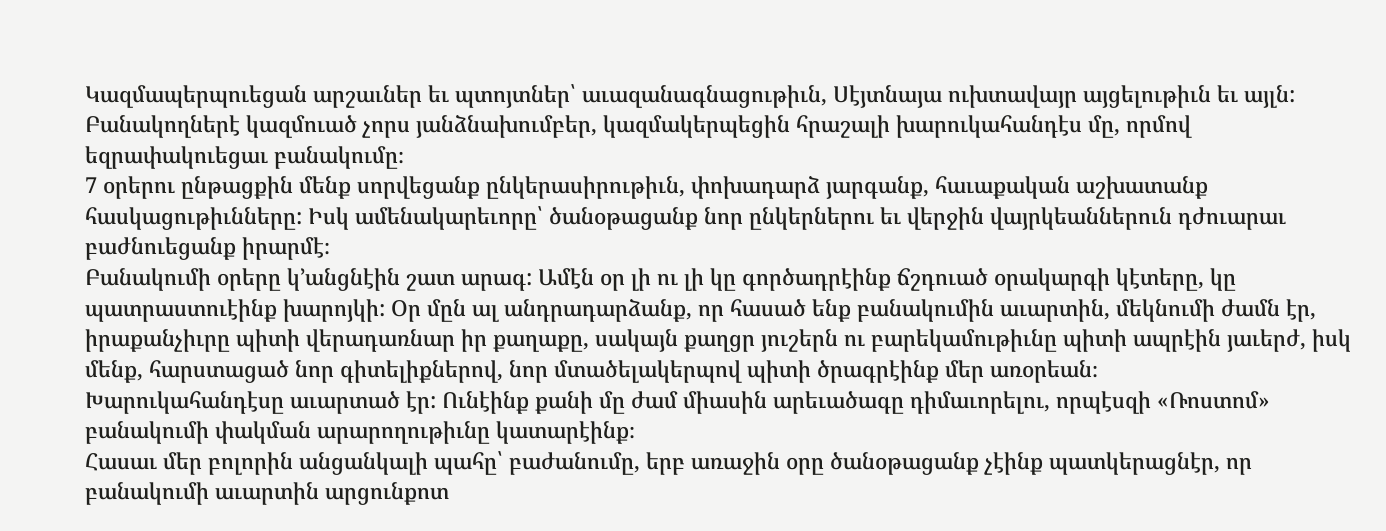Կազմապերպուեցան արշաւներ եւ պտոյտներ՝ աւազանագնացութիւն, Սէյտնայա ուխտավայր այցելութիւն եւ այլն:
Բանակողներէ կազմուած չորս յանձնախումբեր, կազմակերպեցին հրաշալի խարուկահանդէս մը, որմով եզրափակուեցաւ բանակումը։
7 օրերու ընթացքին մենք սորվեցանք ընկերասիրութիւն, փոխադարձ յարգանք, հաւաքական աշխատանք հասկացութիւնները: Իսկ ամենակարեւորը՝ ծանօթացանք նոր ընկերներու եւ վերջին վայրկեաններուն դժուարաւ բաժնուեցանք իրարմէ։
Բանակումի օրերը կ’անցնէին շատ արագ: Ամէն օր լի ու լի կը գործադրէինք ճշդուած օրակարգի կէտերը, կը պատրաստուէինք խարոյկի: Օր մըն ալ անդրադարձանք, որ հասած ենք բանակումին աւարտին, մեկնումի ժամն էր, իրաքանչիւրը պիտի վերադառնար իր քաղաքը, սակայն քաղցր յուշերն ու բարեկամութիւնը պիտի ապրէին յաւերժ, իսկ մենք, հարստացած նոր գիտելիքներով, նոր մտածելակերպով պիտի ծրագրէինք մեր առօրեան։
Խարուկահանդէսը աւարտած էր: Ունէինք քանի մը ժամ միասին արեւածագը դիմաւորելու, որպէսզի «Ռոստոմ» բանակումի փակման արարողութիւնը կատարէինք։
Հասաւ մեր բոլորին անցանկալի պահը՝ բաժանումը, երբ առաջին օրը ծանօթացանք չէինք պատկերացնէր, որ բանակումի աւարտին արցունքոտ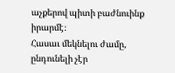աչքերով պիտի բաժնուինք իրարմէ։
Հասաւ մեկնելու ժամը, ընդունելի չէր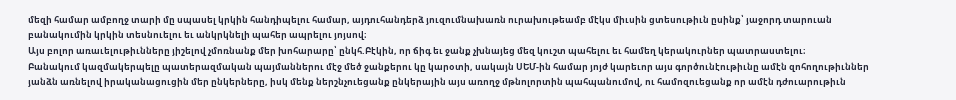մեզի համար ամբողջ տարի մը սպասել կրկին հանդիպելու համար, այդուհանդերձ յուզումնախառն ուրախութեամբ մէկս միւսին ցտեսութիւն ըսինք՝ յաջորդ տարուան բանակումին կրկին տեսնուելու եւ անկրկնելի պահեր ապրելու յոյսով։
Այս բոլոր առաւելութիւնները յիշելով չմոռնանք մեր խոհարարը՝ ընկհ.Բէկին, որ ճիգ եւ ջանք չխնայեց մեզ կուշտ պահելու եւ համեղ կերակուրներ պատրաստելու։
Բանակում կազմակերպելը պատերազմական պայմաններու մէջ մեծ ջանքերու կը կարօտի, սակայն ՍԵՄ-ին համար յոյժ կարեւոր այս գործունէութիւնը ամէն զոհողութիւններ յանձն առնելով իրականացուցին մեր ընկերները, իսկ մենք ներշնչուեցանք ընկերային այս առողջ մթնոլորտին պահպանումով, ու համոզուեցանք որ ամէն դժուարութիւն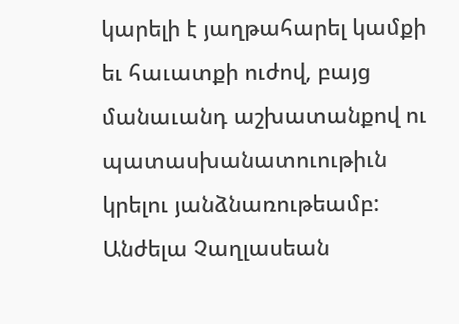կարելի է յաղթահարել կամքի եւ հաւատքի ուժով, բայց մանաւանդ աշխատանքով ու պատասխանատուութիւն կրելու յանձնառութեամբ:
Անժելա Չաղլասեան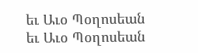եւ Աւօ Պօղոսեան
եւ Աւօ Պօղոսեան